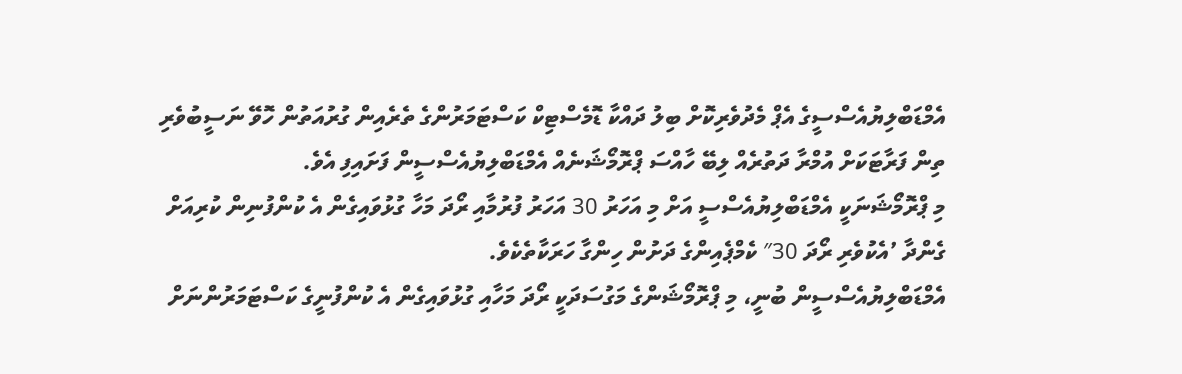އެމްޑަބްލިޔުއެސްސީގެ އެޕް މެދުވެރިކޮށް ބިލު ދައްކާ ޑޮމެސްޓިކް ކަސްޓަމަރުންގެ ތެރެއިން ގުރުއަތުން ހޮވޭ ނަސީބުވެރި ތިން ފަރާޓަކަށް އުމްރާ ދަތުރެއް ލިބޭ ހާއްސަ ޕްރޮމޯޝަނެއް އެމްޑަބްލިޔުއެސްސީން ފަށައިފި އެވެ.
މި ޕްރޮމޯޝަނަކީ އެމްޑަބްލިޔުއެސްސީ އަށް މި އަހަރު 30 އަހަރު ފުރުމާއި ރޯދަ މަހާ ގުޅުވައިގެން އެ ކުންފުނިން ކުރިއަށް ގެންދާ ’އެކުވެރި ރޯދަ 30″ ކެމްޕެއިންގެ ދަށުން ހިންގާ ހަރަކާތެކެވެ.
އެމްޑަބްލިޔުއެސްސީން ބުނީ، މި ޕްރޮމޯޝަންގެ މަގުސަދަކީ ރޯދަ މަހާއި ގުޅުވައިގެން އެ ކުންފުނީގެ ކަސްޓަމަރުންނަށް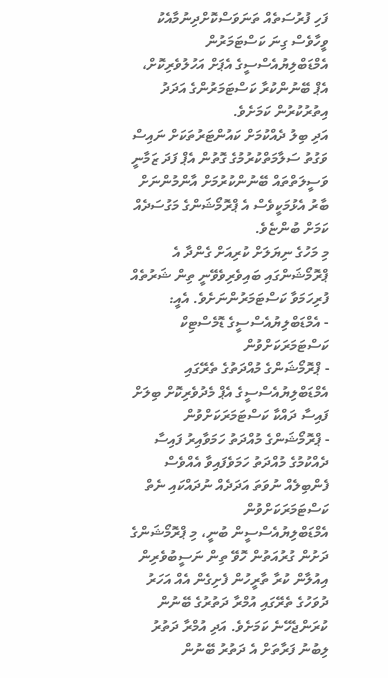ފަހި ފުރުސަތެއް ތަނަވަސްކޮށްދިނުމާއެކު ވީހާވެސް ގިނަ ކަސްޓަމަރުން އެމްޑަބްލިޔުއެސްސީގެ އެޕަށް އަހުލުވެރިކޮށް، އެޕް ބޭނުންކުރާ ކަސްޓަމަރުންގެ އަދަދު އިތުރުކުރުން ކަމަށެވެ.
އަދި ބިލު ދެއްކުމަށް ކައުންޓަރުތަކަށް ނައިސް ވަގުތު ސަލާމަތްކުރުމުގެ ގޮތުން އެޕް ފަދަ ޒަމާނީ ވަސީލަތްތައް ބޭނުންކުރުމަށް އާންމުންނަށް ބާރު އެޅުމަކީވެސް އެ ޕްރޮމޯޝަންގެ މަގުސަދެއް ކަމަށް ބުންޏެވެ.
މި މަހުގެ ނިޔަލަށް ކުރިއަށް ގެންދާ އެ ޕްރޮމޯޝަންގައި ބައިވެރިވެވޭނީ ތިން ޝަރުތެއް ފުރިހަމަވާ ކަސްޓަމަރުންނަށެވެ. އެއީ:
- އެމްޑަބްލިޔުއެސްސީގެ ޑޮމެސްޓިކް ކަސްޓަމަރަކަށްވުން
- ޕްރޮމޯޝަންގެ މުއްދަތުގެ ތެރޭގައި އެމްޑަބްލިޔުއެސްސީގެ އެޕް މެދުވެރިކޮށް ބިލަށް ފައިސާ ދައްކާ ކަސްޓަމަރަކަށްވުން
- ޕްރޮމޯޝަންގެ މުއްދަތު ހަމަވާއިރު ފައިސާ ދެއްކުމުގެ މުއްދަތު ހަމަވެފައިވާ އެއްވެސް ފެންބިލެއް ނުވަތަ އަދަދެއް ނުދައްކައި ނެތް ކަސްޓަމަރަކަށްވުން
އެމްޑަބްލިޔުއެސްސީން ބުނީ، މި ޕްރޮމޯޝަންގެ ދަށުން ގުރުއަތުން ހޮވޭ ތިން ނަސީބުވެރިން އިއުލާން ކުރާ ތާރީހުން ފެށިގެން އެއް އަހަރު ދުވަހުގެ ތެރޭގައި އުމްރާ ދަތުރުގެ ބޭނުން ކުރަންޖެހޭނެ ކަމަށެވެ. އަދި އުމްރާ ދަތުރު ލިބުނު ފަރާތަށް އެ ދަތުރު ބޭނުން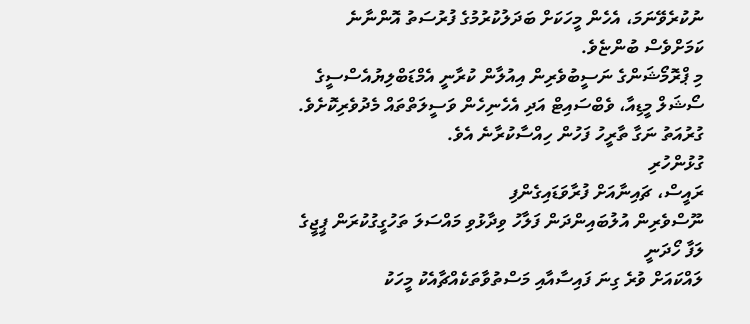ނުކުރެވޭނަމަ، އެހެން މީހަކަށް ބަދަލުކުރުމުގެ ފުރުސަތު އޮންނާނެ ކަމަށްވެސް ބުންޏެވެ.
މި ޕްރޮމޯޝަންގެ ނަސީބުވެރިން އިއުލާން ކުރާނީ އެމްޑަބްލިޔުއެސްސީގެ ސޯޝަލް މީޑިއާ، ވެބްސައިޓް އަދި އެހެނިހެން ވަސީލަތްތައް މެދުވެރިކޮށެވެ. ގުރުއަތު ނަގާ ތާރީހު ފަހުން ހިއްސާކުރާނެ އެވެ.
ގުޅުންހުރި
ރައީސް، ޗައިނާއަށް ފުރާވަޑައިގެންފި
ނޫސްވެރިން އުލުބައިންދަން ފަލާހު ވިދާޅުވި މައްސަލަ ތަހުގީގުކުރަން ޕީޖީގެ ލަފާ ހޯދަނީ
ލައްކައަށް ވުރެ ގިނަ ފައިސާއާއި މަސްތުވާތަކެއްޗާއެކު މީހަކު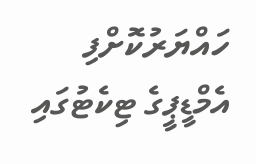ހައްޔަރުކޮށްފި
އެމްޑީޕީގެ ޓިކެޓުގައި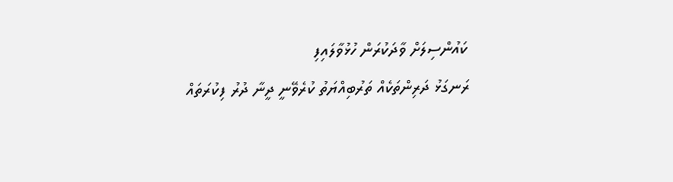ކައުންސިލަށް ވާދަކުރަން ހުޅުވާލައިފި
ރަނގަޅު ދަރިންތަކެއް ތަރުބިއްޔަތު ކުރެވޭނީ ދީނާ ދުރު ފިކުރަތައް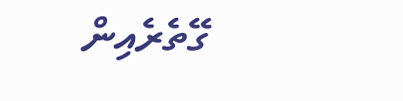ގޭތެރެއިން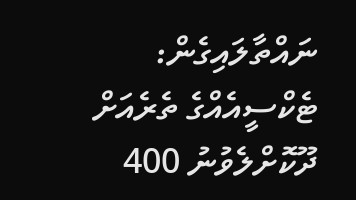ނައްތާލައިގެން:
ޓެކްސީއެއްގެ ތެރެއަށް ދޫކޮށްލެވުނު 400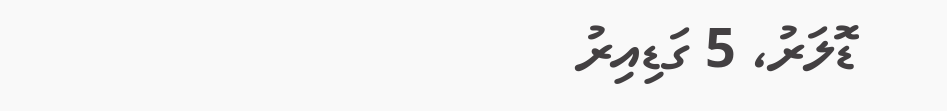ޑޮލަރު، 5 ގަޑިއިރު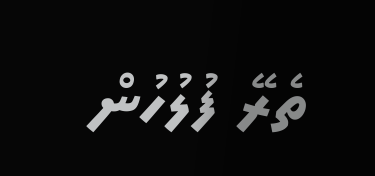ތެރޭ ފުލުހުން